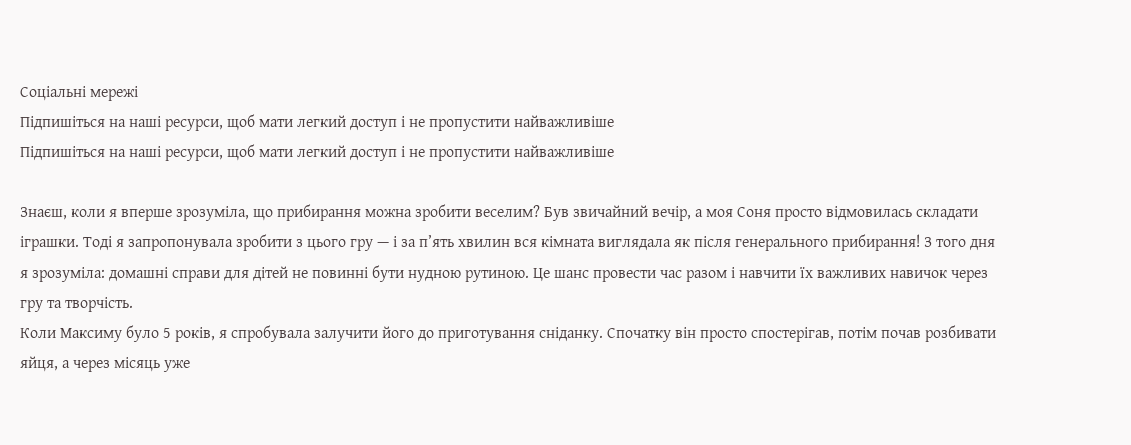Соціальні мережі
Підпишіться на наші ресурси, щоб мати легкий доступ і не пропустити найважливіше
Підпишіться на наші ресурси, щоб мати легкий доступ і не пропустити найважливіше

Знаєш, коли я вперше зрозуміла, що прибирання можна зробити веселим? Був звичайний вечір, а моя Соня просто відмовилась складати іграшки. Тоді я запропонувала зробити з цього гру — і за п’ять хвилин вся кімната виглядала як після генерального прибирання! З того дня я зрозуміла: домашні справи для дітей не повинні бути нудною рутиною. Це шанс провести час разом і навчити їх важливих навичок через гру та творчість.
Коли Максиму було 5 років, я спробувала залучити його до приготування сніданку. Спочатку він просто спостерігав, потім почав розбивати яйця, а через місяць уже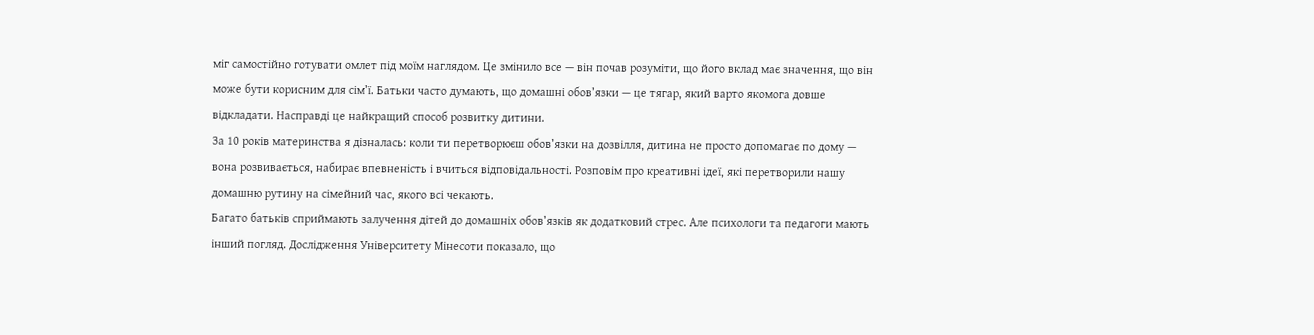міг самостійно готувати омлет під моїм наглядом. Це змінило все — він почав розуміти, що його вклад має значення, що він може бути корисним для сім’ї. Батьки часто думають, що домашні обов’язки — це тягар, який варто якомога довше відкладати. Насправді це найкращий способ розвитку дитини.
За 10 років материнства я дізналась: коли ти перетворюєш обов’язки на дозвілля, дитина не просто допомагає по дому — вона розвивається, набирає впевненість і вчиться відповідальності. Розповім про креативні ідеї, які перетворили нашу домашню рутину на сімейний час, якого всі чекають.
Багато батьків сприймають залучення дітей до домашніх обов’язків як додатковий стрес. Але психологи та педагоги мають інший погляд. Дослідження Університету Мінесоти показало, що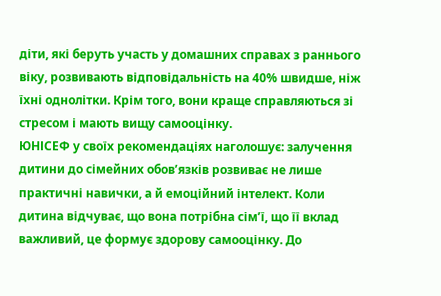діти, які беруть участь у домашних справах з раннього віку, розвивають відповідальність на 40% швидше, ніж їхні однолітки. Крім того, вони краще справляються зі стресом і мають вищу самооцінку.
ЮНІСЕФ у своїх рекомендаціях наголошує: залучення дитини до сімейних обов’язків розвиває не лише практичні навички, а й емоційний інтелект. Коли дитина відчуває, що вона потрібна сім’ї, що її вклад важливий, це формує здорову самооцінку. До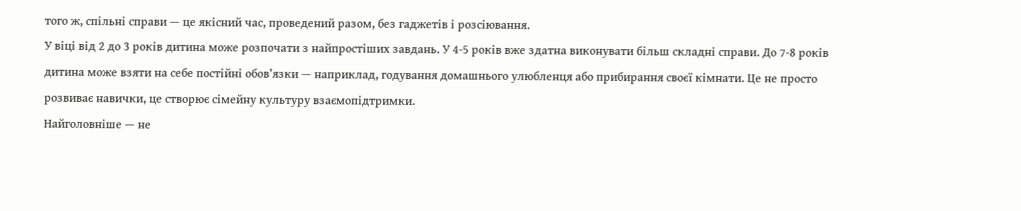того ж, спільні справи — це якісний час, проведений разом, без гаджетів і розсіювання.
У віці від 2 до 3 років дитина може розпочати з найпростіших завдань. У 4-5 років вже здатна виконувати більш складні справи. До 7-8 років дитина може взяти на себе постійні обов’язки — наприклад, годування домашнього улюбленця або прибирання своєї кімнати. Це не просто розвиває навички, це створює сімейну культуру взаємопідтримки.
Найголовніше — не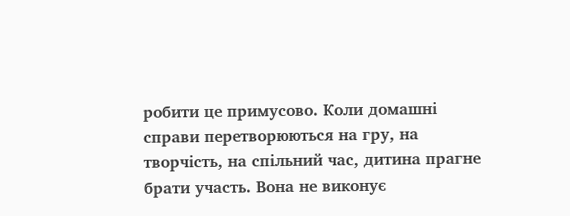робити це примусово. Коли домашні справи перетворюються на гру, на творчість, на спільний час, дитина прагне брати участь. Вона не виконує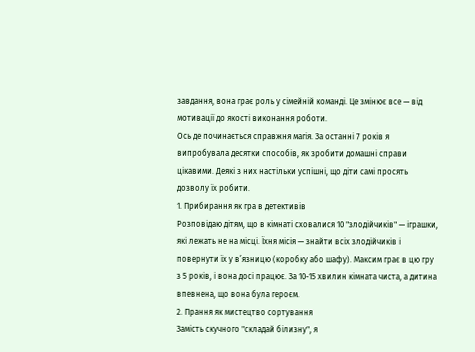завдання, вона грає роль у сімейній команді. Це змінює все — від мотивації до якості виконання роботи.
Ось де починається справжня магія. За останні 7 років я випробувала десятки способів, як зробити домашні справи цікавими. Деякі з них настільки успішні, що діти самі просять дозволу їх робити.
1. Прибирання як гра в детективів
Розповідаю дітям, що в кімнаті сховалися 10 "злодійчиків" — іграшки, які лежать не на місці. Їхня місія — знайти всіх злодійчиків і повернути їх у в’язницю (коробку або шафу). Максим грає в цю гру з 5 років, і вона досі працює. За 10-15 хвилин кімната чиста, а дитина впевнена, що вона була героєм.
2. Прання як мистецтво сортування
Замість скучного "складай білизну", я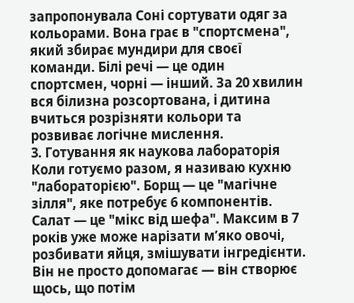запропонувала Соні сортувати одяг за кольорами. Вона грає в "спортсмена", який збирає мундири для своєї команди. Білі речі — це один спортсмен, чорні — інший. За 20 хвилин вся білизна розсортована, і дитина вчиться розрізняти кольори та розвиває логічне мислення.
3. Готування як наукова лабораторія
Коли готуємо разом, я називаю кухню "лабораторією". Борщ — це "магічне зілля", яке потребує 6 компонентів. Салат — це "мікс від шефа". Максим в 7 років уже може нарізати м’яко овочі, розбивати яйця, змішувати інгредієнти. Він не просто допомагає — він створює щось, що потім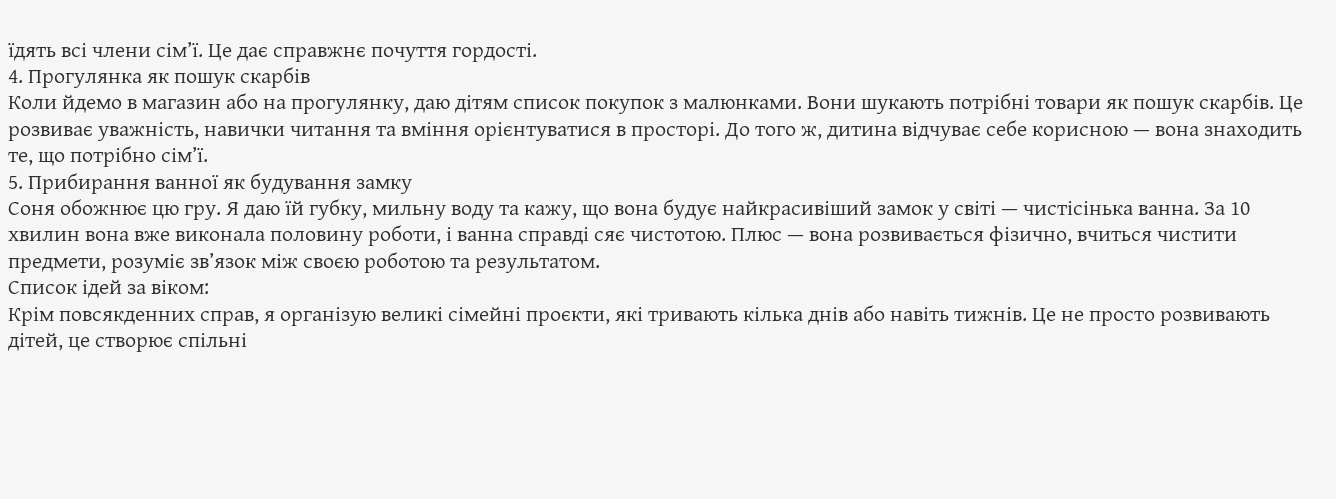їдять всі члени сім’ї. Це дає справжнє почуття гордості.
4. Прогулянка як пошук скарбів
Коли йдемо в магазин або на прогулянку, даю дітям список покупок з малюнками. Вони шукають потрібні товари як пошук скарбів. Це розвиває уважність, навички читання та вміння орієнтуватися в просторі. До того ж, дитина відчуває себе корисною — вона знаходить те, що потрібно сім’ї.
5. Прибирання ванної як будування замку
Соня обожнює цю гру. Я даю їй губку, мильну воду та кажу, що вона будує найкрасивіший замок у світі — чистісінька ванна. За 10 хвилин вона вже виконала половину роботи, і ванна справді сяє чистотою. Плюс — вона розвивається фізично, вчиться чистити предмети, розуміє зв’язок між своєю роботою та результатом.
Список ідей за віком:
Крім повсякденних справ, я організую великі сімейні проєкти, які тривають кілька днів або навіть тижнів. Це не просто розвивають дітей, це створює спільні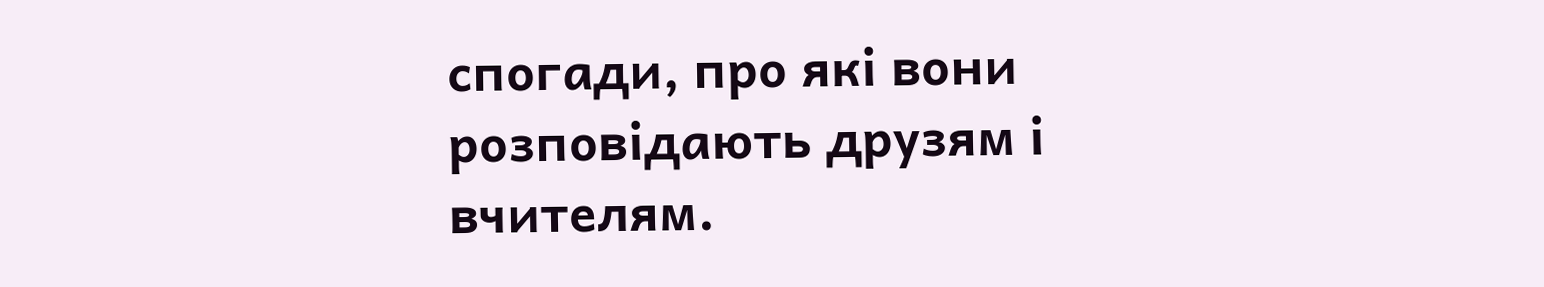спогади, про які вони розповідають друзям і вчителям.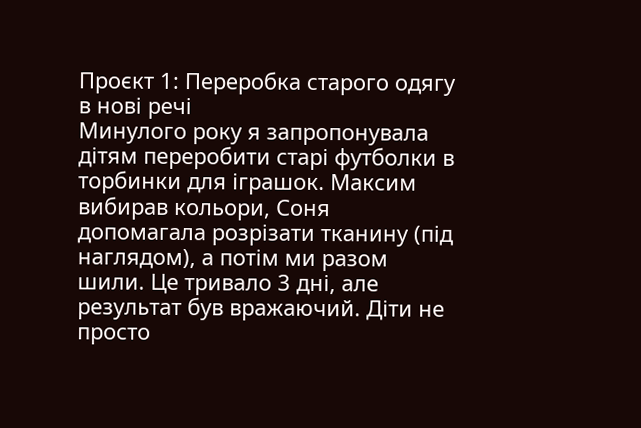Проєкт 1: Переробка старого одягу в нові речі
Минулого року я запропонувала дітям переробити старі футболки в торбинки для іграшок. Максим вибирав кольори, Соня допомагала розрізати тканину (під наглядом), а потім ми разом шили. Це тривало 3 дні, але результат був вражаючий. Діти не просто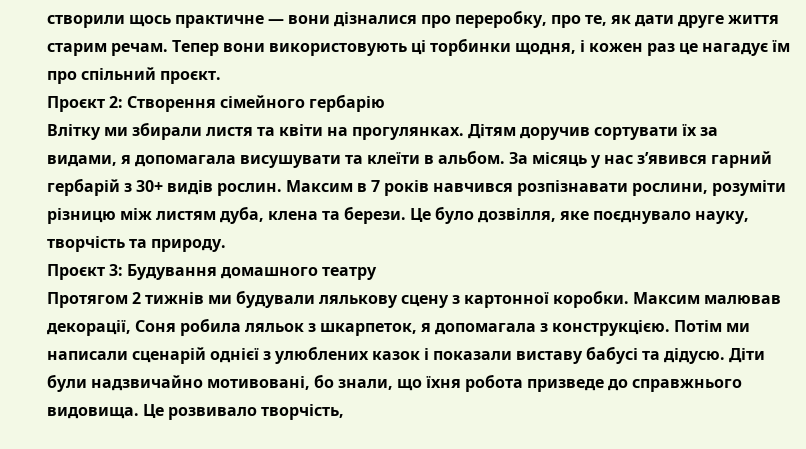створили щось практичне — вони дізналися про переробку, про те, як дати друге життя старим речам. Тепер вони використовують ці торбинки щодня, і кожен раз це нагадує їм про спільний проєкт.
Проєкт 2: Створення сімейного гербарію
Влітку ми збирали листя та квіти на прогулянках. Дітям доручив сортувати їх за видами, я допомагала висушувати та клеїти в альбом. За місяць у нас з’явився гарний гербарій з 30+ видів рослин. Максим в 7 років навчився розпізнавати рослини, розуміти різницю між листям дуба, клена та берези. Це було дозвілля, яке поєднувало науку, творчість та природу.
Проєкт 3: Будування домашного театру
Протягом 2 тижнів ми будували лялькову сцену з картонної коробки. Максим малював декорації, Соня робила ляльок з шкарпеток, я допомагала з конструкцією. Потім ми написали сценарій однієї з улюблених казок і показали виставу бабусі та дідусю. Діти були надзвичайно мотивовані, бо знали, що їхня робота призведе до справжнього видовища. Це розвивало творчість,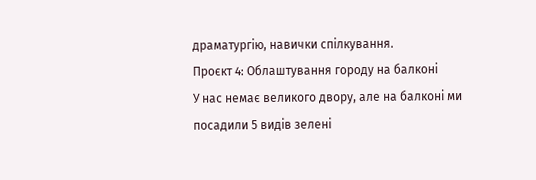драматургію, навички спілкування.
Проєкт 4: Облаштування городу на балконі
У нас немає великого двору, але на балконі ми посадили 5 видів зелені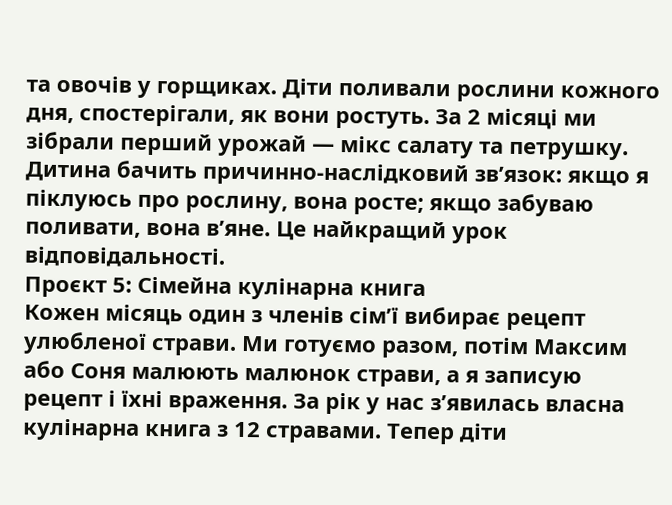та овочів у горщиках. Діти поливали рослини кожного дня, спостерігали, як вони ростуть. За 2 місяці ми зібрали перший урожай — мікс салату та петрушку. Дитина бачить причинно-наслідковий зв’язок: якщо я піклуюсь про рослину, вона росте; якщо забуваю поливати, вона в’яне. Це найкращий урок відповідальності.
Проєкт 5: Сімейна кулінарна книга
Кожен місяць один з членів сім’ї вибирає рецепт улюбленої страви. Ми готуємо разом, потім Максим або Соня малюють малюнок страви, а я записую рецепт і їхні враження. За рік у нас з’явилась власна кулінарна книга з 12 стравами. Тепер діти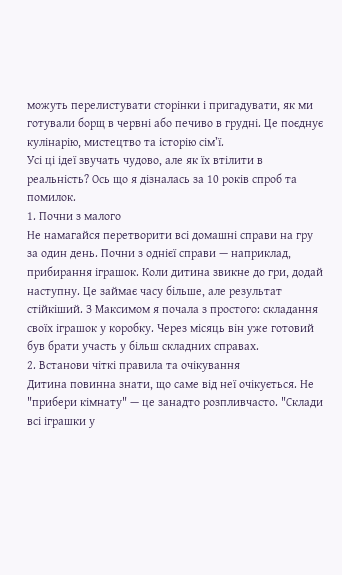можуть перелистувати сторінки і пригадувати, як ми готували борщ в червні або печиво в грудні. Це поєднує кулінарію, мистецтво та історію сім’ї.
Усі ці ідеї звучать чудово, але як їх втілити в реальність? Ось що я дізналась за 10 років спроб та помилок.
1. Почни з малого
Не намагайся перетворити всі домашні справи на гру за один день. Почни з однієї справи — наприклад, прибирання іграшок. Коли дитина звикне до гри, додай наступну. Це займає часу більше, але результат стійкіший. З Максимом я почала з простого: складання своїх іграшок у коробку. Через місяць він уже готовий був брати участь у більш складних справах.
2. Встанови чіткі правила та очікування
Дитина повинна знати, що саме від неї очікується. Не "прибери кімнату" — це занадто розпливчасто. "Склади всі іграшки у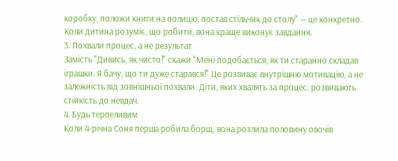коробку, положи книги на полицю, постав стільчик до столу" — це конкретно. Коли дитина розуміє, що робити, вона краще виконує завдання.
3. Похвали процес, а не результат
Замість "Дивись, як чисто!" скажи "Мені подобається, як ти старанно складав іграшки. Я бачу, що ти дуже старався!" Це розвиває внутрішню мотивацію, а не залежність від зовнішньої похвали. Діти, яких хвалять за процес, розвивають стійкість до невдач.
4. Будь терпеливим
Коли 4-річна Соня перша робила борщ, вона розлила половину овочів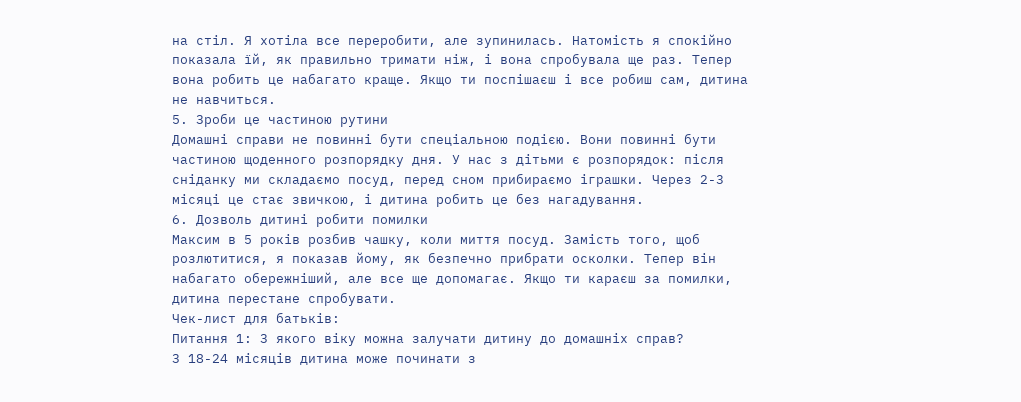на стіл. Я хотіла все переробити, але зупинилась. Натомість я спокійно показала їй, як правильно тримати ніж, і вона спробувала ще раз. Тепер вона робить це набагато краще. Якщо ти поспішаєш і все робиш сам, дитина не навчиться.
5. Зроби це частиною рутини
Домашні справи не повинні бути спеціальною подією. Вони повинні бути частиною щоденного розпорядку дня. У нас з дітьми є розпорядок: після сніданку ми складаємо посуд, перед сном прибираємо іграшки. Через 2-3 місяці це стає звичкою, і дитина робить це без нагадування.
6. Дозволь дитині робити помилки
Максим в 5 років розбив чашку, коли миття посуд. Замість того, щоб розлютитися, я показав йому, як безпечно прибрати осколки. Тепер він набагато обережніший, але все ще допомагає. Якщо ти караєш за помилки, дитина перестане спробувати.
Чек-лист для батьків:
Питання 1: З якого віку можна залучати дитину до домашніх справ?
З 18-24 місяців дитина може починати з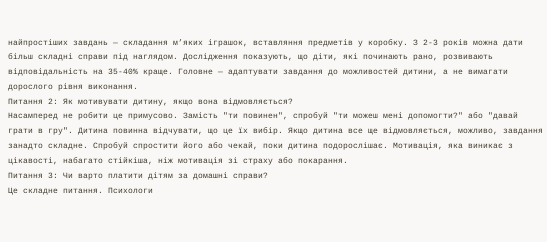найпростіших завдань — складання м’яких іграшок, вставляння предметів у коробку. З 2-3 років можна дати більш складні справи під наглядом. Дослідження показують, що діти, які починають рано, розвивають відповідальність на 35-40% краще. Головне — адаптувати завдання до можливостей дитини, а не вимагати дорослого рівня виконання.
Питання 2: Як мотивувати дитину, якщо вона відмовляється?
Насамперед не робити це примусово. Замість "ти повинен", спробуй "ти можеш мені допомогти?" або "давай грати в гру". Дитина повинна відчувати, що це їх вибір. Якщо дитина все ще відмовляється, можливо, завдання занадто складне. Спробуй спростити його або чекай, поки дитина подорослішає. Мотивація, яка виникає з цікавості, набагато стійкіша, ніж мотивація зі страху або покарання.
Питання 3: Чи варто платити дітям за домашні справи?
Це складне питання. Психологи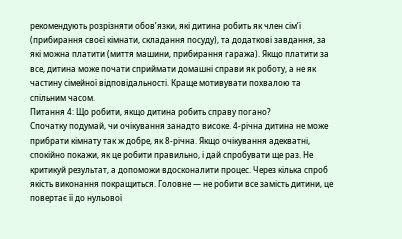рекомендують розрізняти обов’язки, які дитина робить як член сім’ї (прибирання своєї кімнати, складання посуду), та додаткові завдання, за які можна платити (миття машини, прибирання гаража). Якщо платити за все, дитина може почати сприймати домашні справи як роботу, а не як частину сімейної відповідальності. Краще мотивувати похвалою та спільним часом.
Питання 4: Що робити, якщо дитина робить справу погано?
Спочатку подумай, чи очікування занадто високе. 4-річна дитина не може прибрати кімнату так ж добре, як 8-річна. Якщо очікування адекватні, спокійно покажи, як це робити правильно, і дай спробувати ще раз. Не критикуй результат, а допоможи вдосконалити процес. Через кілька спроб якість виконання покращиться. Головне — не робити все замість дитини, це повертає її до нульової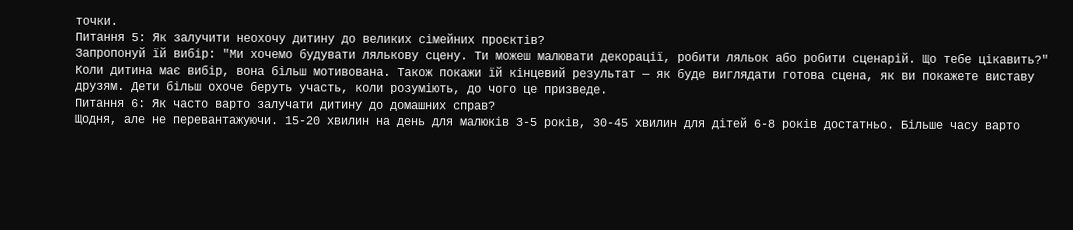точки.
Питання 5: Як залучити неохочу дитину до великих сімейних проєктів?
Запропонуй їй вибір: "Ми хочемо будувати лялькову сцену. Ти можеш малювати декорації, робити ляльок або робити сценарій. Що тебе цікавить?" Коли дитина має вибір, вона більш мотивована. Також покажи їй кінцевий результат — як буде виглядати готова сцена, як ви покажете виставу друзям. Дети більш охоче беруть участь, коли розуміють, до чого це призведе.
Питання 6: Як часто варто залучати дитину до домашних справ?
Щодня, але не перевантажуючи. 15-20 хвилин на день для малюків 3-5 років, 30-45 хвилин для дітей 6-8 років достатньо. Більше часу варто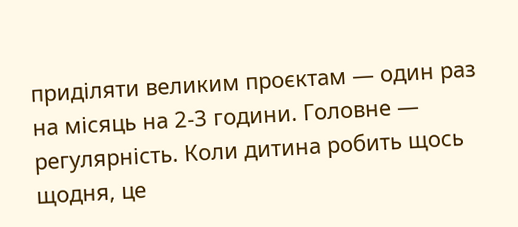приділяти великим проєктам — один раз на місяць на 2-3 години. Головне — регулярність. Коли дитина робить щось щодня, це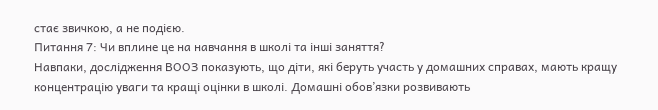стає звичкою, а не подією.
Питання 7: Чи вплине це на навчання в школі та інші заняття?
Навпаки, дослідження ВООЗ показують, що діти, які беруть участь у домашних справах, мають кращу концентрацію уваги та кращі оцінки в школі. Домашні обов’язки розвивають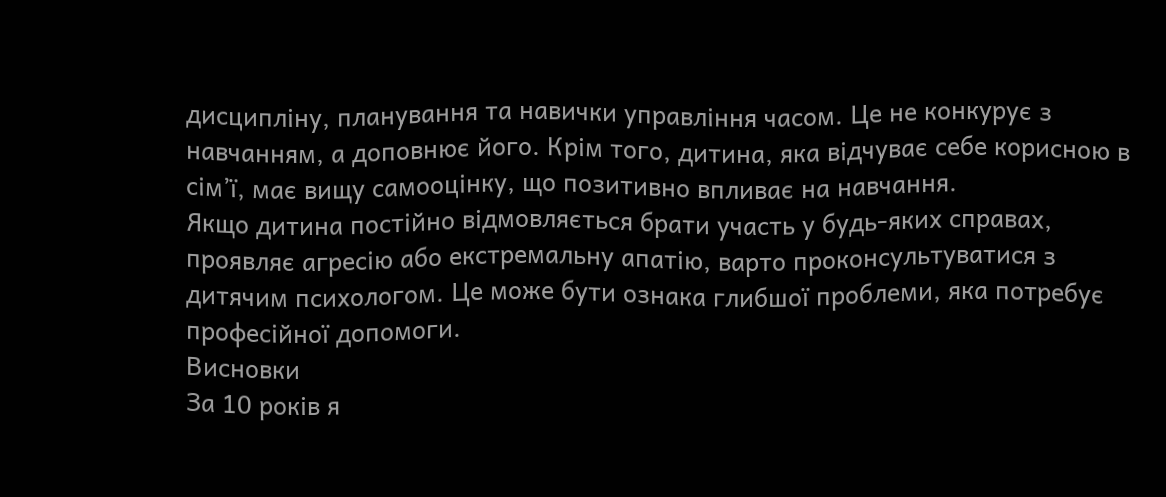дисципліну, планування та навички управління часом. Це не конкурує з навчанням, а доповнює його. Крім того, дитина, яка відчуває себе корисною в сім’ї, має вищу самооцінку, що позитивно впливає на навчання.
Якщо дитина постійно відмовляється брати участь у будь-яких справах, проявляє агресію або екстремальну апатію, варто проконсультуватися з дитячим психологом. Це може бути ознака глибшої проблеми, яка потребує професійної допомоги.
Висновки
За 10 років я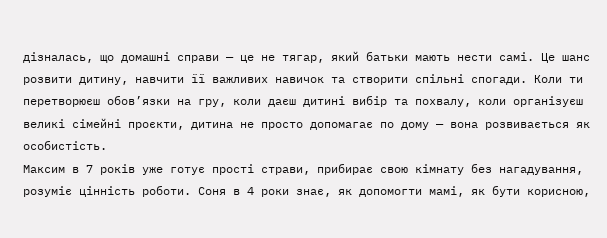дізналась, що домашні справи — це не тягар, який батьки мають нести самі. Це шанс розвити дитину, навчити її важливих навичок та створити спільні спогади. Коли ти перетворюєш обов’язки на гру, коли даєш дитині вибір та похвалу, коли організуєш великі сімейні проєкти, дитина не просто допомагає по дому — вона розвивається як особистість.
Максим в 7 років уже готує прості страви, прибирає свою кімнату без нагадування, розуміє цінність роботи. Соня в 4 роки знає, як допомогти мамі, як бути корисною,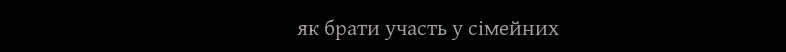як брати участь у сімейних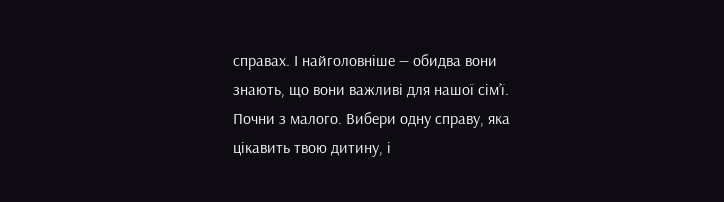справах. І найголовніше — обидва вони знають, що вони важливі для нашої сім’ї.
Почни з малого. Вибери одну справу, яка цікавить твою дитину, і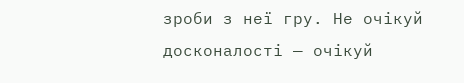зроби з неї гру. Не очікуй досконалості — очікуй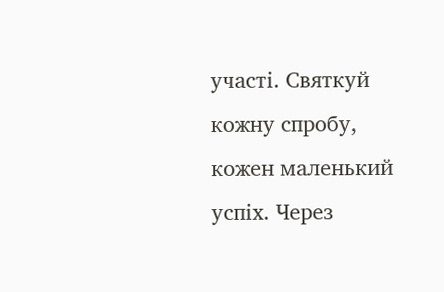участі. Святкуй кожну спробу, кожен маленький успіх. Через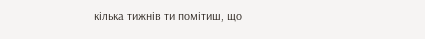кілька тижнів ти помітиш, що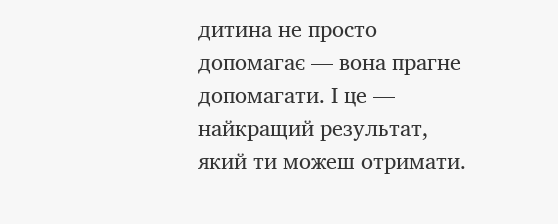дитина не просто допомагає — вона прагне допомагати. І це — найкращий результат, який ти можеш отримати.